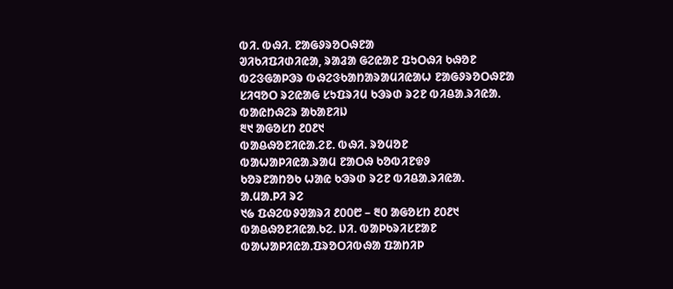ᱵᱤ. ᱵᱷᱤ. ᱱᱟᱜᱽᱨᱚᱛᱷᱱᱟ
ᱣᱤᱠᱤᱯᱤᱰᱤᱭᱟ, ᱨᱟᱲᱟ ᱜᱮᱭᱟᱱ ᱯᱩᱛᱷᱤ ᱠᱷᱚᱱ
ᱵᱮᱝᱜᱟᱞᱳᱨ ᱵᱷᱮᱝᱠᱟᱴᱟᱨᱟᱢᱤᱭᱟᱦ ᱱᱟᱜᱽᱨᱚᱛᱷᱱᱟ
ᱥᱤᱧᱚᱛ ᱨᱮᱭᱟᱜ ᱥᱩᱯᱨᱤᱢ ᱠᱳᱨᱰ ᱨᱮᱱ ᱵᱤᱪᱟᱹᱨᱤᱭᱟᱹ
ᱵᱟᱭᱴᱷᱮᱨ ᱟᱠᱟᱱᱤᱡ
᱓᱑ ᱟᱜᱚᱥᱴ ᱒᱐᱒᱑
ᱵᱟᱪᱷᱚᱱᱤᱭᱟᱹᱮᱱ. ᱵᱷᱤ. ᱨᱚᱢᱚᱱ
ᱵᱟᱦᱟᱞᱤᱭᱟᱹᱨᱟᱢ ᱱᱟᱛᱷ ᱠᱚᱵᱤᱱᱫᱽ
ᱠᱚᱨᱱᱟᱴᱚᱠ ᱦᱟᱭ ᱠᱳᱨᱰ ᱨᱮᱱ ᱵᱤᱪᱟᱹᱨᱤᱭᱟᱹ
ᱟᱹᱢᱟᱹᱞᱤ ᱨᱮ
᱑᱙ ᱯᱷᱮᱵᱽᱣᱟᱨᱤ ᱒᱐᱐᱘ – ᱓᱐ ᱟᱜᱚᱥᱴ ᱒᱐᱒᱑
ᱵᱟᱪᱷᱚᱱᱤᱭᱟᱹᱠᱮ. ᱡᱤ. ᱵᱟᱞᱠᱨᱤᱥᱱᱟᱱ
ᱵᱟᱦᱟᱞᱤᱭᱟᱹᱯᱨᱚᱛᱤᱵᱷᱟ ᱯᱟᱴᱤᱞ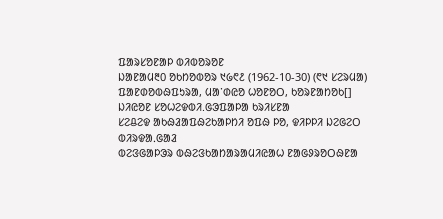ᱯᱟᱨᱥᱚᱱᱟᱞ ᱵᱤᱵᱚᱨᱚᱱ
ᱡᱟᱱᱟᱢ᱓᱐ ᱚᱠᱴᱚᱵᱚᱨ ᱑᱙᱖᱒ (1962-10-30) (᱖᱑ ᱥᱮᱨᱢᱟ)
ᱯᱟᱱᱰᱚᱵᱷᱯᱩᱨᱟ, ᱢᱟᱸᱰᱭᱚ ᱦᱚᱱᱚᱛ, ᱠᱚᱨᱱᱟᱴᱚᱠ[]
ᱡᱤᱭᱚᱱ ᱥᱚᱦᱮᱫᱵᱤ.ᱜᱳᱯᱟᱞᱟ ᱠᱨᱤᱥᱱᱟ
ᱥᱮᱪᱮᱫ ᱟᱠᱷᱲᱟᱯᱷᱮᱠᱟᱞᱴᱤ ᱚᱯᱷ ᱞᱚ, ᱫᱤᱞᱞᱤ ᱡᱮᱜᱮᱛ ᱵᱤᱨᱫᱟᱹᱜᱟᱲ
ᱵᱮᱝᱜᱟᱞᱳᱨ ᱵᱷᱮᱝᱠᱟᱴᱟᱨᱟᱢᱤᱭᱟᱦ ᱱᱟᱜᱽᱨᱚᱛᱷᱱᱟ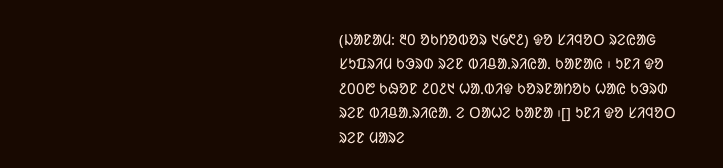(ᱡᱟᱱᱟᱢ: ᱓᱐ ᱚᱠᱴᱚᱵᱚᱨ ᱑᱙᱖᱒) ᱫᱚ ᱥᱤᱧᱚᱛ ᱨᱮᱭᱟᱜ ᱥᱩᱯᱨᱤᱢ ᱠᱳᱨᱰ ᱨᱮᱱ ᱵᱤᱪᱟᱹᱨᱤᱭᱟᱹ ᱠᱟᱱᱟᱭ ᱾ ᱩᱱᱤ ᱫᱚ ᱒᱐᱐᱘ ᱠᱷᱚᱱ ᱒᱐᱒᱑ ᱦᱟᱹᱵᱤᱫ ᱠᱚᱨᱱᱟᱴᱚᱠ ᱦᱟᱭ ᱠᱳᱨᱰ ᱨᱮᱱ ᱵᱤᱪᱟᱹᱨᱤᱭᱟᱹ ᱮ ᱛᱟᱦᱮ ᱠᱟᱱᱟ ᱾[] ᱩᱱᱤ ᱫᱚ ᱥᱤᱧᱚᱛ ᱨᱮᱱ ᱢᱟᱨᱮ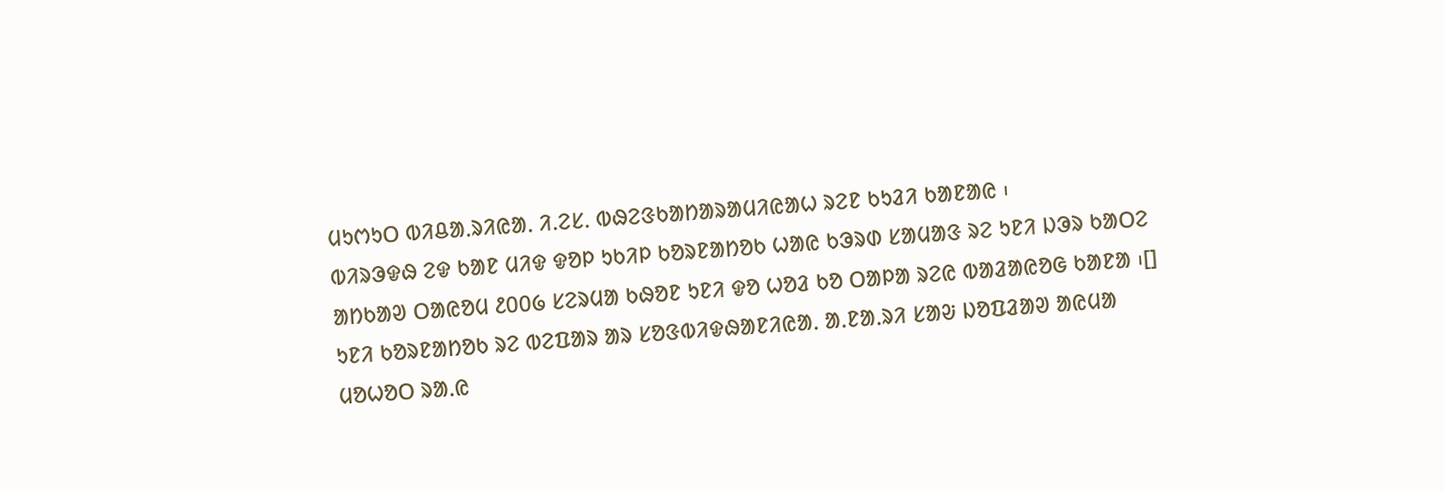ᱢᱩᱬᱩᱛ ᱵᱤᱪᱟᱹᱨᱤᱭᱟᱹ ᱤ.ᱮᱥ. ᱵᱷᱮᱝᱠᱟᱴᱟᱨᱟᱢᱤᱭᱟᱦ ᱨᱮᱱ ᱠᱩᱲᱤ ᱠᱟᱱᱟᱭ ᱾
ᱵᱤᱨᱳᱫᱷ ᱮᱫ ᱠᱟᱱ ᱢᱤᱫ ᱫᱚᱞ ᱩᱠᱤᱞ ᱠᱚᱨᱱᱟᱴᱚᱠ ᱦᱟᱭ ᱠᱳᱨᱰ ᱥᱟᱢᱟᱝ ᱨᱮ ᱩᱱᱤ ᱡᱳᱨ ᱠᱟᱛᱮ ᱟᱴᱠᱟᱣ ᱛᱟᱭᱚᱢ ᱒᱐᱐᱙ ᱥᱮᱨᱢᱟ ᱠᱷᱚᱱ ᱩᱱᱤ ᱫᱚ ᱦᱚᱲ ᱠᱚ ᱛᱟᱞᱟ ᱨᱮᱭ ᱵᱟᱲᱟᱭᱚᱜ ᱠᱟᱱᱟ ᱾[] ᱩᱱᱤ ᱠᱚᱨᱱᱟᱴᱚᱠ ᱨᱮ ᱵᱮᱯᱟᱨ ᱟᱨ ᱥᱚᱝᱵᱤᱫᱷᱟᱱᱤᱭᱟᱹ ᱟᱹᱱᱟᱹᱨᱤ ᱥᱟᱶ ᱡᱚᱯᱲᱟᱣ ᱟᱭᱢᱟ ᱢᱚᱦᱚᱛ ᱨᱟᱹᱭ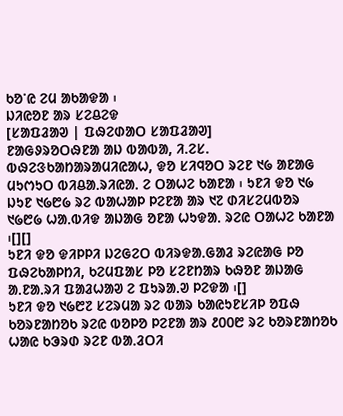ᱠᱚᱸᱭ ᱮᱢ ᱟᱠᱟᱫᱟ ᱾
ᱡᱤᱭᱚᱱ ᱟᱨ ᱥᱮᱪᱮᱫ
[ᱥᱟᱯᱲᱟᱣ | ᱯᱷᱮᱰᱟᱛ ᱥᱟᱯᱲᱟᱣ]
ᱱᱟᱜᱽᱨᱚᱛᱷᱱᱟ ᱟᱡ ᱵᱟᱵᱟ, ᱤ.ᱮᱥ. ᱵᱷᱮᱝᱠᱟᱴᱟᱨᱟᱢᱤᱭᱟᱦ, ᱫᱚ ᱥᱤᱧᱚᱛ ᱨᱮᱱ ᱑᱙ ᱟᱱᱟᱜ ᱢᱩᱬᱩᱛ ᱵᱤᱪᱟᱹᱨᱤᱭᱟᱹ ᱮ ᱛᱟᱦᱮ ᱠᱟᱱᱟ ᱾ ᱩᱱᱤ ᱫᱚ ᱑᱙ ᱡᱩᱱ ᱑᱙᱘᱙ ᱨᱮ ᱵᱟᱦᱟᱞ ᱞᱮᱱᱟ ᱟᱨ ᱑᱗ ᱰᱤᱥᱮᱢᱵᱚᱨ ᱑᱙᱘᱙ ᱦᱟᱹᱵᱤᱫ ᱟᱡᱟᱜ ᱚᱱᱟ ᱦᱩᱫᱟᱹ ᱨᱮᱭ ᱛᱟᱦᱮ ᱠᱟᱱᱟ ᱾[][]
ᱩᱱᱤ ᱫᱚ ᱫᱤᱞᱞᱤ ᱡᱮᱜᱮᱛ ᱵᱤᱨᱫᱟᱹᱜᱟᱲ ᱨᱮᱭᱟᱜ ᱞᱚ ᱯᱷᱮᱠᱟᱞᱴᱤ, ᱠᱮᱢᱯᱟᱥ ᱞᱚ ᱥᱮᱱᱴᱟᱨ ᱠᱷᱚᱱ ᱟᱡᱟᱜ ᱟᱹᱱᱟᱹᱨᱤ ᱯᱟᱲᱦᱟᱣ ᱮ ᱯᱩᱨᱟᱹᱣ ᱞᱮᱫᱟ ᱾[]
ᱩᱱᱤ ᱫᱚ ᱑᱙᱘᱗ ᱥᱮᱨᱢᱟ ᱨᱮ ᱵᱟᱨ ᱠᱟᱭᱩᱱᱥᱤᱞ ᱚᱯᱷ ᱠᱚᱨᱱᱟᱴᱚᱠ ᱨᱮᱭ ᱵᱚᱞᱚ ᱞᱮᱱᱟ ᱟᱨ ᱒᱐᱐᱘ ᱨᱮ ᱠᱚᱨᱱᱟᱴᱚᱠ ᱦᱟᱭ ᱠᱳᱨᱰ ᱨᱮᱱ ᱵᱟᱹᱲᱛᱤ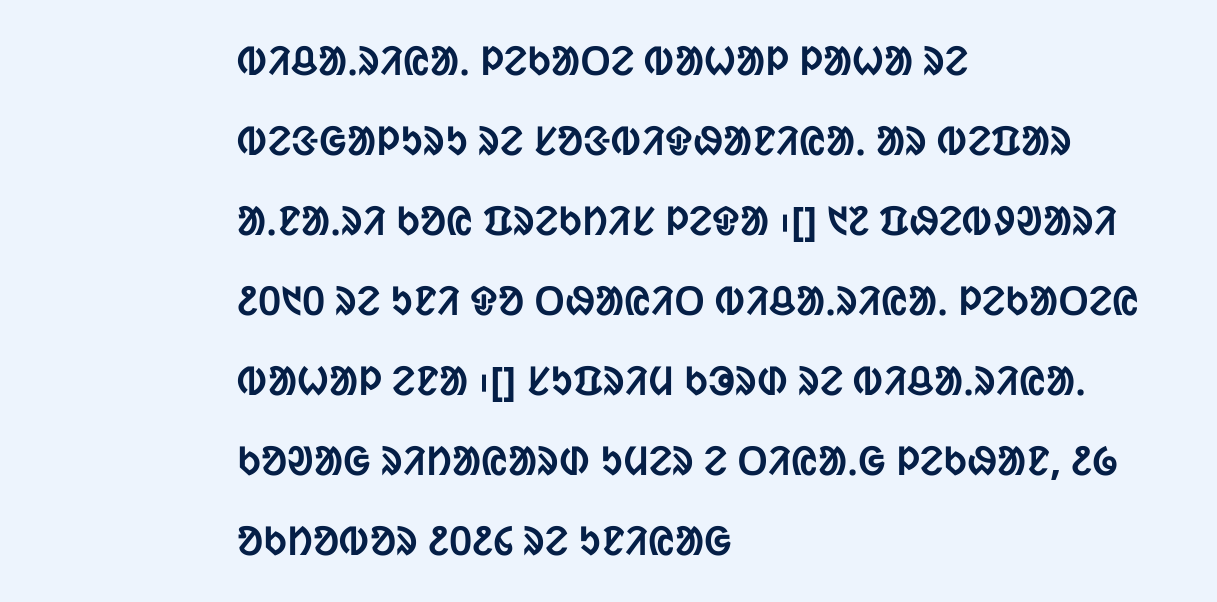ᱵᱤᱪᱟᱹᱨᱤᱭᱟᱹ ᱞᱮᱠᱟᱛᱮ ᱵᱟᱦᱟᱞ ᱞᱟᱦᱟ ᱨᱮ ᱵᱮᱝᱜᱟᱞᱩᱨᱩ ᱨᱮ ᱥᱚᱝᱵᱤᱫᱷᱟᱱᱤᱭᱟᱹ ᱟᱨ ᱵᱮᱯᱟᱨ ᱟᱹᱱᱟᱹᱨᱤ ᱠᱚᱭ ᱯᱨᱮᱠᱴᱤᱥ ᱞᱮᱫᱟ ᱾[] ᱑᱗ ᱯᱷᱮᱵᱽᱣᱟᱨᱤ ᱒᱐᱑᱐ ᱨᱮ ᱩᱱᱤ ᱫᱚ ᱛᱷᱟᱭᱤᱛ ᱵᱤᱪᱟᱹᱨᱤᱭᱟᱹ ᱞᱮᱠᱟᱛᱮᱭ ᱵᱟᱦᱟᱞ ᱮᱱᱟ ᱾[] ᱥᱩᱯᱨᱤᱢ ᱠᱳᱨᱰ ᱨᱮ ᱵᱤᱪᱟᱹᱨᱤᱭᱟᱹ ᱠᱚᱣᱟᱜ ᱨᱤᱴᱟᱭᱟᱨᱰ ᱩᱢᱮᱨ ᱮ ᱛᱤᱭᱟᱹᱜ ᱞᱮᱠᱷᱟᱱ, ᱒᱙ ᱚᱠᱴᱚᱵᱚᱨ ᱒᱐᱒᱔ ᱨᱮ ᱩᱱᱤᱭᱟᱜ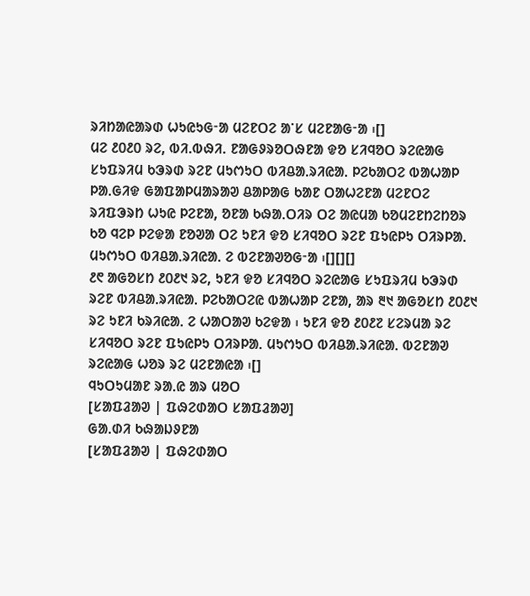ᱨᱤᱴᱟᱭᱟᱨᱰ ᱦᱩᱭᱩᱜᱼᱟ ᱢᱮᱱᱛᱮ ᱟᱸᱥ ᱢᱮᱱᱟᱜᱼᱟ ᱾[]
ᱢᱮ ᱒᱐᱒᱐ ᱨᱮ, ᱵᱤ.ᱵᱷᱤ. ᱱᱟᱜᱽᱨᱚᱛᱷᱱᱟ ᱫᱚ ᱥᱤᱧᱚᱛ ᱨᱮᱭᱟᱜ ᱥᱩᱯᱨᱤᱢ ᱠᱳᱨᱰ ᱨᱮᱱ ᱢᱩᱬᱩᱛ ᱵᱤᱪᱟᱹᱨᱤᱭᱟᱹ ᱞᱮᱠᱟᱛᱮ ᱵᱟᱦᱟᱞ ᱞᱟᱹᱜᱤᱫ ᱜᱟᱯᱟᱞᱢᱟᱨᱟᱣ ᱪᱟᱞᱟᱜ ᱠᱟᱱ ᱛᱟᱦᱮᱱᱟ ᱢᱮᱱᱛᱮ ᱨᱤᱯᱳᱨᱴ ᱦᱩᱭ ᱞᱮᱱᱟ, ᱚᱱᱟ ᱠᱷᱟᱹᱛᱤᱨ ᱛᱮ ᱟᱭᱢᱟ ᱠᱚᱢᱮᱱᱴᱮᱴᱚᱨ ᱠᱚ ᱧᱮᱞ ᱞᱮᱫᱟ ᱱᱚᱣᱟ ᱛᱮ ᱩᱱᱤ ᱫᱚ ᱥᱤᱧᱚᱛ ᱨᱮᱱ ᱯᱩᱭᱞᱩ ᱛᱤᱨᱞᱟᱹ ᱢᱩᱬᱩᱛ ᱵᱤᱪᱟᱹᱨᱤᱭᱟᱹ ᱮ ᱵᱮᱱᱟᱣᱚᱜᱼᱟ ᱾[][][]
᱒᱖ ᱟᱜᱚᱥᱴ ᱒᱐᱒᱑ ᱨᱮ, ᱩᱱᱤ ᱫᱚ ᱥᱤᱧᱚᱛ ᱨᱮᱭᱟᱜ ᱥᱩᱯᱨᱤᱢ ᱠᱳᱨᱰ ᱨᱮᱱ ᱵᱤᱪᱟᱹᱨᱤᱭᱟᱹ ᱞᱮᱠᱟᱛᱮᱭ ᱵᱟᱦᱟᱞ ᱮᱱᱟ, ᱟᱨ ᱓᱑ ᱟᱜᱚᱥᱴ ᱒᱐᱒᱑ ᱨᱮ ᱩᱱᱤ ᱠᱨᱤᱭᱟᱹ ᱮ ᱦᱟᱛᱟᱣ ᱠᱮᱫᱟ ᱾ ᱩᱱᱤ ᱫᱚ ᱒᱐᱒᱗ ᱥᱮᱨᱢᱟ ᱨᱮ ᱥᱤᱧᱚᱛ ᱨᱮᱱ ᱯᱩᱭᱞᱩ ᱛᱤᱨᱞᱟᱹ ᱢᱩᱬᱩᱛ ᱵᱤᱪᱟᱹᱨᱤᱭᱟᱹ ᱵᱮᱱᱟᱣ ᱨᱮᱭᱟᱜ ᱦᱚᱨ ᱨᱮ ᱢᱮᱱᱟᱭᱟ ᱾[]
ᱧᱩᱛᱩᱢᱟᱱ ᱨᱟᱹᱭ ᱟᱨ ᱢᱚᱛ
[ᱥᱟᱯᱲᱟᱣ | ᱯᱷᱮᱰᱟᱛ ᱥᱟᱯᱲᱟᱣ]
ᱜᱟᱹᱰᱤ ᱠᱷᱟᱡᱽᱱᱟ
[ᱥᱟᱯᱲᱟᱣ | ᱯᱷᱮᱰᱟᱛ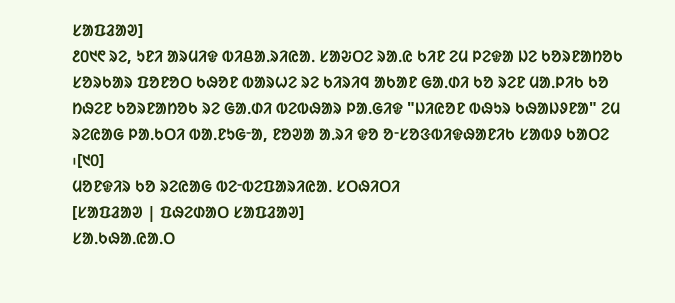ᱥᱟᱯᱲᱟᱣ]
᱒᱐᱑᱖ ᱨᱮ, ᱩᱱᱤ ᱟᱨᱢᱤᱫ ᱵᱤᱪᱟᱹᱨᱤᱭᱟᱹ ᱥᱟᱶᱛᱮ ᱨᱟᱹᱭ ᱠᱤᱱ ᱮᱢ ᱞᱮᱫᱟ ᱡᱮ ᱠᱚᱨᱱᱟᱴᱚᱠ ᱥᱚᱨᱠᱟᱨ ᱯᱚᱱᱚᱛ ᱠᱷᱚᱱ ᱵᱟᱨᱦᱮ ᱨᱮ ᱠᱤᱨᱤᱧ ᱟᱠᱟᱱ ᱜᱟᱹᱰᱤ ᱠᱚ ᱨᱮᱱ ᱢᱟᱹᱞᱤᱠ ᱠᱚ ᱴᱷᱮᱱ ᱠᱚᱨᱱᱟᱴᱚᱠ ᱨᱮ ᱜᱟᱹᱰᱤ ᱵᱮᱵᱷᱟᱨ ᱞᱟᱹᱜᱤᱫ "ᱡᱤᱭᱚᱱ ᱵᱷᱩᱨ ᱠᱷᱟᱡᱽᱱᱟ" ᱮᱢ ᱨᱮᱭᱟᱜ ᱞᱟᱹᱠᱛᱤ ᱵᱟᱹᱱᱩᱜᱼᱟ, ᱱᱚᱣᱟ ᱟᱹᱨᱤ ᱫᱚ ᱚᱼᱥᱚᱝᱵᱤᱫᱷᱟᱱᱤᱠ ᱥᱟᱵᱽ ᱠᱟᱛᱮ ᱾[᱑᱐]
ᱢᱚᱱᱫᱤᱨ ᱠᱚ ᱨᱮᱭᱟᱜ ᱵᱮᱼᱵᱮᱯᱟᱨᱤᱭᱟᱹ ᱥᱛᱷᱤᱛᱤ
[ᱥᱟᱯᱲᱟᱣ | ᱯᱷᱮᱰᱟᱛ ᱥᱟᱯᱲᱟᱣ]
ᱥᱟᱹᱠᱷᱟᱹᱭᱟᱹᱛ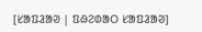[ᱥᱟᱯᱲᱟᱣ | ᱯᱷᱮᱰᱟᱛ ᱥᱟᱯᱲᱟᱣ]